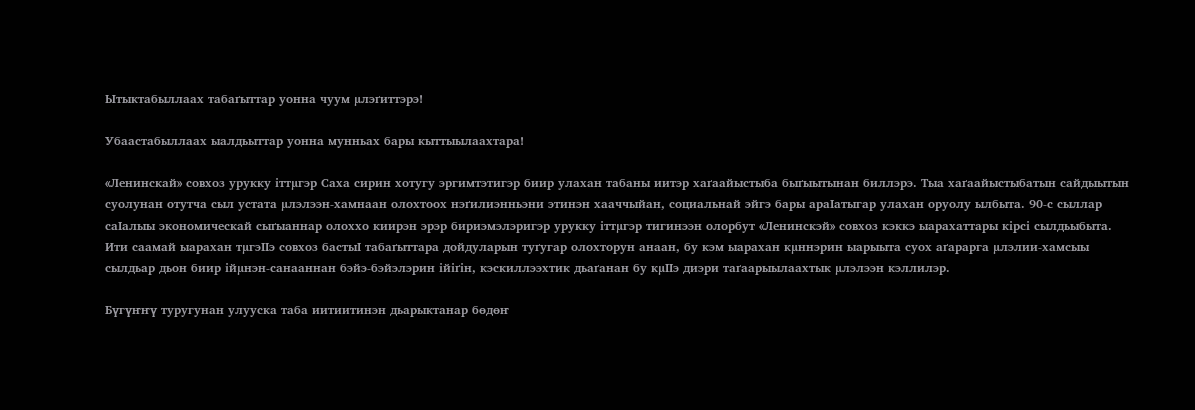Ытыктабыллаах табаґыттар уонна чуум µлэґиттэрэ!

Убаастабыллаах ыалдьыттар уонна мунньах бары кыттыылаахтара!

«Ленинскай» совхоз урукку іттµгэр Саха сирин хотугу эргимтэтигэр биир улахан табаны иитэр хаґаайыстыба быґыытынан биллэрэ. Тыа хаґаайыстыбатын сайдыытын суолунан отутча сыл устата µлэлээн-хамнаан олохтоох нэґилиэнньэни этинэн хааччыйан, социальнай эйгэ бары араІатыгар улахан оруолу ылбыта. 90-с сыллар саІалыы экономическай сыґыаннар олоххо киирэн эрэр бириэмэлэригэр урукку іттµгэр тигинээн олорбут «Ленинскэй» совхоз кэккэ ыарахаттары кірсі сылдьыбыта. Ити саамай ыарахан тµгэІІэ совхоз бастыІ табаґыттара дойдуларын туґугар олохторун анаан, бу кэм ыарахан кµннэрин ыарыыта суох аґарарга µлэлии-хамсыы сылдьар дьон биир ійµнэн-санааннан бэйэ-бэйэлэрин ійіґін, кэскиллээхтик дьаґанан бу кµІІэ диэри таґаарыылаахтык µлэлээн кэллилэр.

Бүгүҥҥү туругунан улууска таба иитиитинэн дьарыктанар бөдөҥ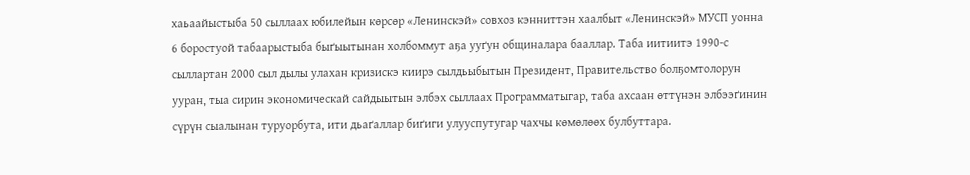хаьаайыстыба 50 сыллаах юбилейын көрсөр «Ленинскэй» совхоз кэнниттэн хаалбыт «Ленинскэй» МУСП уонна 6 боростуой табаарыстыба быґыытынан холбоммут аҕа ууґун общиналара бааллар. Таба иитиитэ 1990-с сыллартан 2000 сыл дылы улахан кризискэ киирэ сылдьыбытын Президент, Правительство болҕомтолорун ууран, тыа сирин экономическай сайдыытын элбэх сыллаах Программатыгар, таба ахсаан өттүнэн элбээґинин сүрүн сыалынан туруорбута, ити дьаґаллар биґиги улууспутугар чахчы көмөлөөх булбуттара.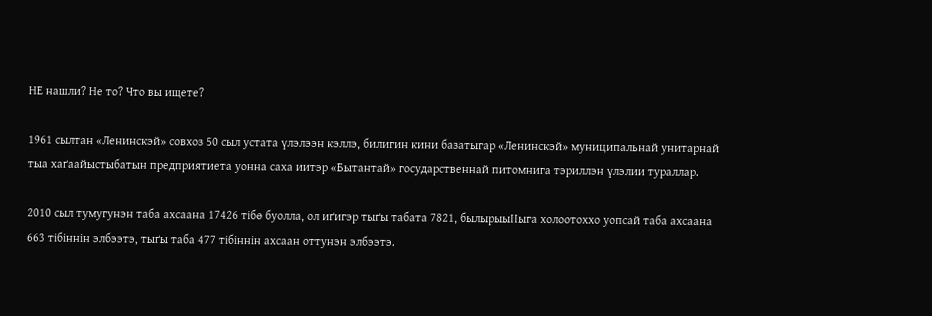НЕ нашли? Не то? Что вы ищете?

1961 сылтан «Ленинскэй» совхоз 50 сыл устата үлэлээн кэллэ, билигин кини базатыгар «Ленинскэй» муниципальнай унитарнай тыа хаґаайыстыбатын предприятиета уонна саха иитэр «Бытантай» государственнай питомнига тэриллэн үлэлии тураллар.

2010 сыл тумугунэн таба ахсаана 17426 тібө буолла, ол иґигэр тыґы табата 7821, былырыыІІыга холоотоххо уопсай таба ахсаана 663 тібіннін элбээтэ, тыґы таба 477 тібіннін ахсаан оттунэн элбээтэ.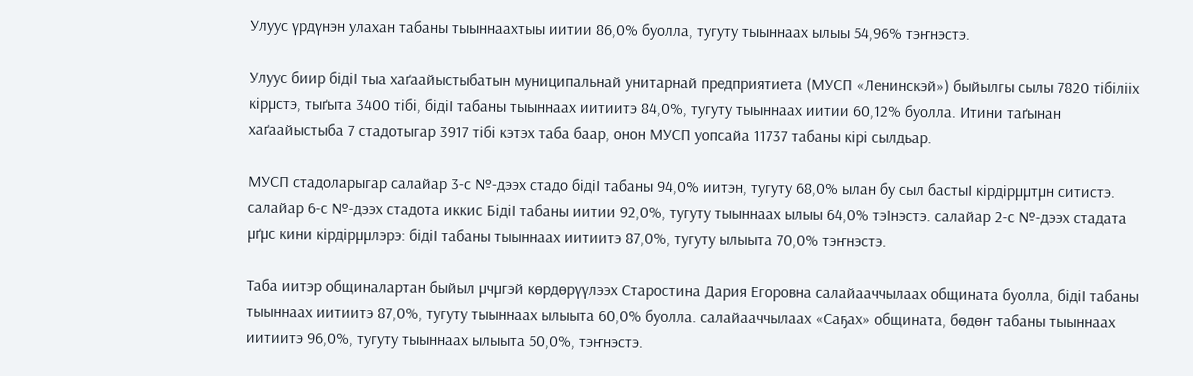Улуус үрдүнэн улахан табаны тыыннаахтыы иитии 86,0% буолла, тугуту тыыннаах ылыы 54,96% тэҥнэстэ.

Улуус биир бідіІ тыа хаґаайыстыбатын муниципальнай унитарнай предприятиета (МУСП «Ленинскэй») быйылгы сылы 7820 тібілііх кірµстэ, тыґыта 3400 тібі, бідіІ табаны тыыннаах иитиитэ 84,0%, тугуту тыыннаах иитии 60,12% буолла. Итини таґынан хаґаайыстыба 7 стадотыгар 3917 тібі кэтэх таба баар, онон МУСП уопсайа 11737 табаны кірі сылдьар.

МУСП стадоларыгар салайар 3-с №-дээх стадо бідіІ табаны 94,0% иитэн, тугуту 68,0% ылан бу сыл бастыІ кірдірµµтµн ситистэ. салайар 6-с №-дээх стадота иккис БідіІ табаны иитии 92,0%, тугуту тыыннаах ылыы 64,0% тэІнэстэ. салайар 2-с №-дээх стадата µґµс кини кірдірµµлэрэ: бідіІ табаны тыыннаах иитиитэ 87,0%, тугуту ылыыта 70,0% тэҥнэстэ.

Таба иитэр общиналартан быйыл µчµгэй көрдөрүүлээх Старостина Дария Егоровна салайааччылаах общината буолла, бідіІ табаны тыыннаах иитиитэ 87,0%, тугуту тыыннаах ылыыта 60,0% буолла. салайааччылаах «Саҕах» общината, бөдөҥ табаны тыыннаах иитиитэ 96,0%, тугуту тыыннаах ылыыта 50,0%, тэҥнэстэ.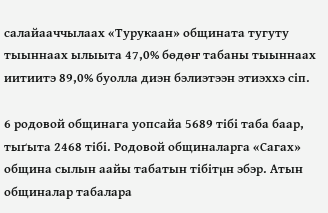салайааччылаах «Турукаан» общината тугуту тыыннаах ылыыта 47,0% бөдөҥ табаны тыыннаах иитиитэ 89,0% буолла диэн бэлиэтээн этиэххэ сіп.

6 родовой общинага уопсайа 5689 тібі таба баар, тыґыта 2468 тібі. Родовой общиналарга «Сагах» община сылын аайы табатын тібітµн эбэр. Атын общиналар табалара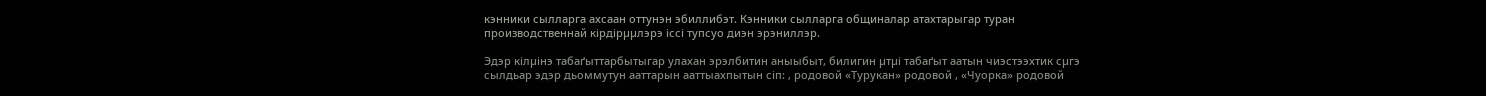кэнники сылларга ахсаан оттунэн эбиллибэт. Кэнники сылларга общиналар атахтарыгар туран производственнай кірдірµµлэрэ іссі тупсуо диэн эрэниллэр.

Эдэр кілµінэ табаґыттарбытыгар улахан эрэлбитин аныыбыт, билигин µтµі табаґыт аатын чиэстээхтик сµгэ сылдьар эдэр дьоммутун ааттарын ааттыахпытын сіп: , родовой «Турукан» родовой , «Чуорка» родовой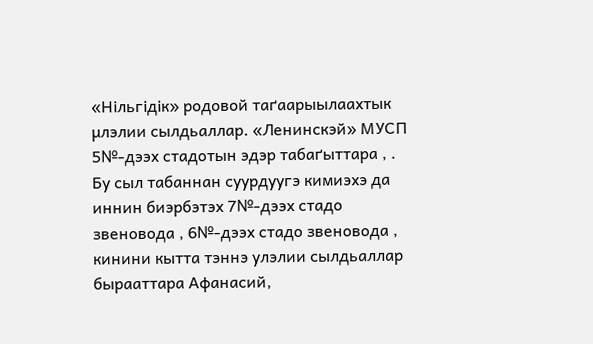«Нільгідік» родовой таґаарыылаахтык µлэлии сылдьаллар. «Ленинскэй» МУСП 5№-дээх стадотын эдэр табаґыттара , . Бу сыл табаннан суурдуугэ кимиэхэ да иннин биэрбэтэх 7№-дээх стадо звеновода , 6№-дээх стадо звеновода , кинини кытта тэннэ улэлии сылдьаллар бырааттара Афанасий,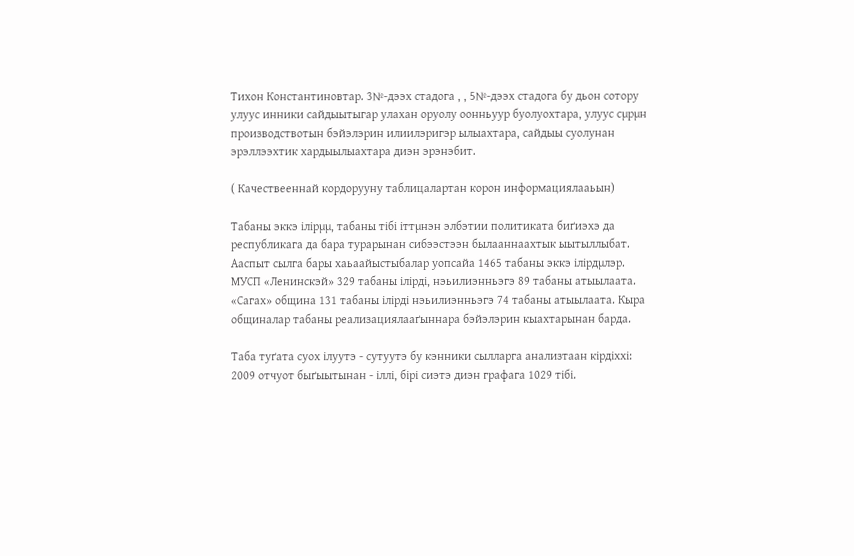Тихон Константиновтар. 3№-дээх стадога , , 5№-дээх стадога бу дьон сотору улуус инники сайдыытыгар улахан оруолу оонньуур буолуохтара, улуус сµрµн производствотын бэйэлэрин илиилэригэр ылыахтара, сайдыы суолунан эрэллээхтик хардыылыахтара диэн эрэнэбит.

( Качествееннай кордорууну таблицалартан корон информациялааьын)

Табаны эккэ ілірµµ, табаны тібі іттµнэн элбэтии политиката биґиэхэ да республикага да бара турарынан сибээстээн былааннаахтык ыытыллыбат. Ааспыт сылга бары хаьаайыстыбалар уопсайа 1465 табаны эккэ ілірдµлэр. МУСП «Ленинскэй» 329 табаны ілірді, нэьилиэнньэгэ 89 табаны атыылаата. «Сагах» община 131 табаны ілірді нэьилиэнньэгэ 74 табаны атыылаата. Кыра общиналар табаны реализациялааґыннара бэйэлэрин кыахтарынан барда.

Таба туґата суох ілуутэ - сутуутэ бу кэнники сылларга анализтаан кірдіххі: 2009 отчуот быґыытынан - іллі, бірі сиэтэ диэн графага 1029 тібі.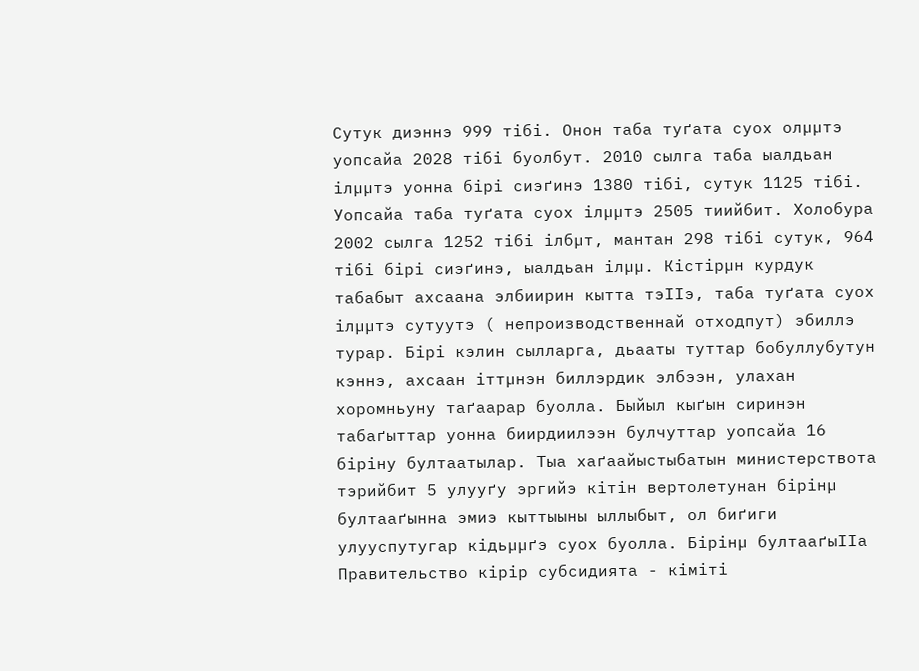Сутук диэннэ 999 тібі. Онон таба туґата суох олµµтэ уопсайа 2028 тібі буолбут. 2010 сылга таба ыалдьан ілµµтэ уонна бірі сиэґинэ 1380 тібі, сутук 1125 тібі. Уопсайа таба туґата суох ілµµтэ 2505 тиийбит. Холобура 2002 сылга 1252 тібі ілбµт, мантан 298 тібі сутук, 964 тібі бірі сиэґинэ, ыалдьан ілµµ. Кістірµн курдук табабыт ахсаана элбиирин кытта тэІІэ, таба туґата суох ілµµтэ сутуутэ ( непроизводственнай отходпут) эбиллэ турар. Бірі кэлин сылларга, дьааты туттар бобуллубутун кэннэ, ахсаан іттµнэн биллэрдик элбээн, улахан хоромньуну таґаарар буолла. Быйыл кыґын сиринэн табаґыттар уонна биирдиилээн булчуттар уопсайа 16 біріну бултаатылар. Тыа хаґаайыстыбатын министерствота тэрийбит 5 улууґу эргийэ кітін вертолетунан бірінµ бултааґынна эмиэ кыттыыны ыллыбыт, ол биґиги улууспутугар кідьµµґэ суох буолла. Бірінµ бултааґыІІа Правительство кірір субсидията - кіміті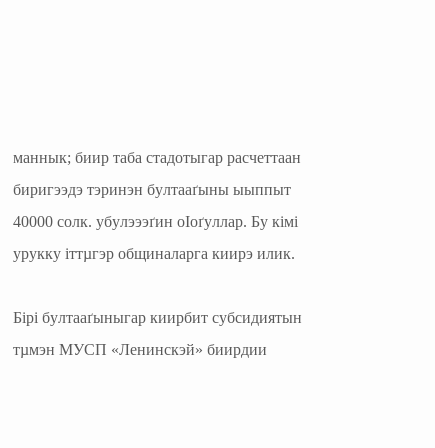маннык; биир таба стадотыгар расчеттаан биригээдэ тэринэн бултааґыны ыыппыт 40000 солк. убулэээґин оІоґуллар. Бу кімі урукку іттµгэр общиналарга киирэ илик.

Бірі бултааґыныгар киирбит субсидиятын тµмэн МУСП «Ленинскэй» биирдии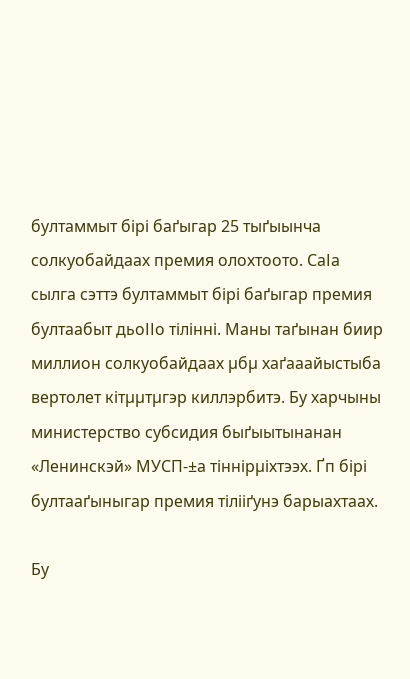бултаммыт бірі баґыгар 25 тыґыынча солкуобайдаах премия олохтоото. СаІа сылга сэттэ бултаммыт бірі баґыгар премия бултаабыт дьоІІо тілінні. Маны таґынан биир миллион солкуобайдаах µбµ хаґааайыстыба вертолет кітµµтµгэр киллэрбитэ. Бу харчыны министерство субсидия быґыытынанан «Ленинскэй» МУСП-±а тіннірµіхтээх. Ґп бірі бултааґыныгар премия тілііґунэ барыахтаах.

Бу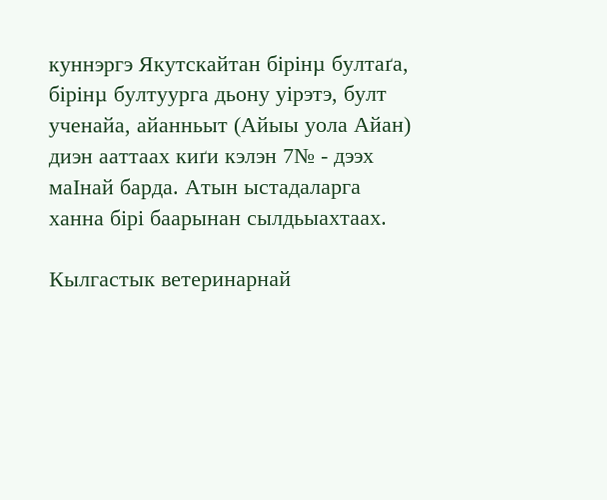куннэргэ Якутскайтан бірінµ бултаґа, бірінµ бултуурга дьону уірэтэ, булт ученайа, айанньыт (Айыы уола Айан) диэн ааттаах киґи кэлэн 7№ - дээх маІнай барда. Атын ыстадаларга ханна бірі баарынан сылдьыахтаах.

Кылгастык ветеринарнай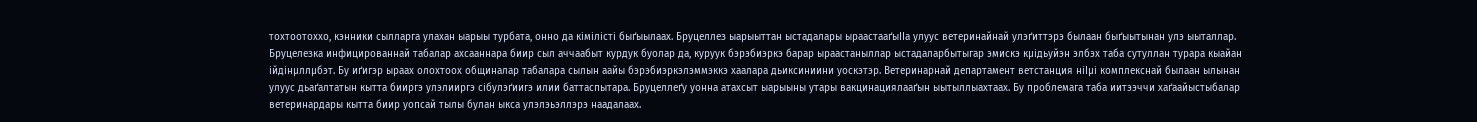тохтоотоххо, кэнники сылларга улахан ыарыы турбата, онно да кімілісті быґыылаах. Бруцеллез ыарыыттан ыстадалары ыраастааґыІІа улуус ветеринайнай улэґиттэрэ былаан быґыытынан улэ ыыталлар. Бруцелезка инфицированнай табалар ахсааннара биир сыл аччаабыт курдук буолар да, куруук бэрэбиэркэ барар ыраастаныллар ыстадаларбытыгар эмискэ кµідьуйэн элбэх таба сутуллан турара кыайан ійдінµллµбэт. Бу иґигэр ыраах олохтоох общиналар табалара сылын аайы бэрэбиэркэлэммэккэ хаалара дьиксиниини уоскэтэр. Ветеринарнай департамент ветстанция ніІµі комплекснай былаан ылынан улуус дьаґалтатын кытта бииргэ улэлииргэ сібулэґиигэ илии баттаспытара. Бруцеллеґу уонна атахсыт ыарыыны утары вакцинациялааґын ыытыллыахтаах. Бу проблемага таба иитээччи хаґаайыстыбалар ветеринардары кытта биир уопсай тылы булан ыкса улэлэьэллэрэ наадалаах.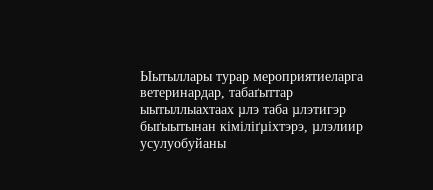Ыытыллары турар мероприятиеларга ветеринардар, табаґыттар ыытыллыахтаах µлэ таба µлэтигэр быґыытынан кіміліґµіхтэрэ, µлэлиир усулуобуйаны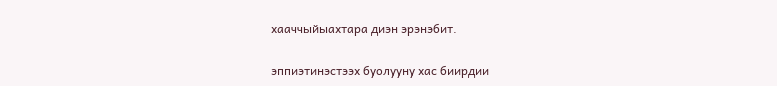хааччыйыахтара диэн эрэнэбит.

эппиэтинэстээх буолууну хас биирдии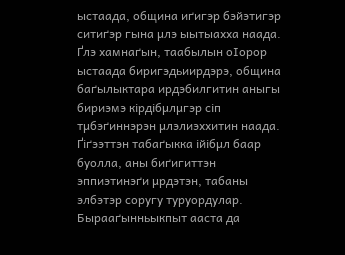ыстаада, община иґигэр бэйэтигэр ситиґэр гына µлэ ыытыахха наада. Ґлэ хамнаґын, таабылын оІорор ыстаада биригэдьиирдэрэ, община баґылыктара ирдэбилгитин аныгы бириэмэ кірдібµлµгэр сіп тµбэґиннэрэн µлэлиэххитин наада. Ґіґээттэн табаґыкка ійібµл баар буолла, аны биґигиттэн эппиэтинэґи µрдэтэн, табаны элбэтэр соругу туруордулар. Бырааґынньыкпыт ааста да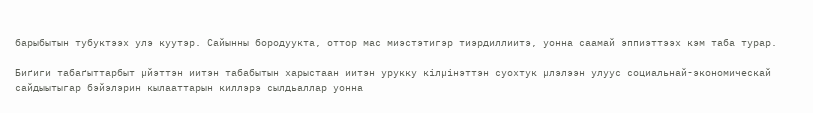барыбытын тубуктээх улэ куутэр. Сайынны бородуукта, оттор мас миэстэтигэр тиэрдиллиитэ, уонна саамай эппиэттээх кэм таба турар.

Биґиги табаґыттарбыт µйэттэн иитэн табабытын харыстаан иитэн урукку кілµінэттэн суохтук µлэлээн улуус социальнай-экономическай сайдыытыгар бэйэлэрин кылааттарын киллэрэ сылдьаллар уонна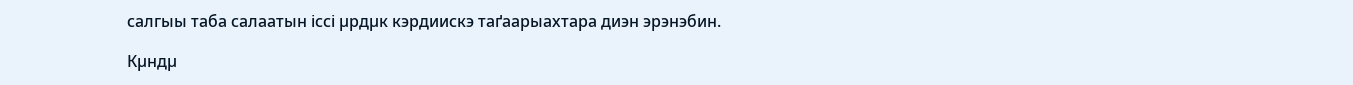салгыы таба салаатын іссі µрдµк кэрдиискэ таґаарыахтара диэн эрэнэбин.

Кµндµ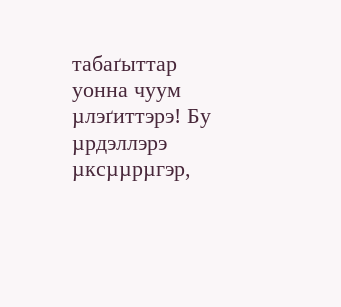табаґыттар уонна чуум µлэґиттэрэ! Бу µрдэллэрэ µксµµрµгэр,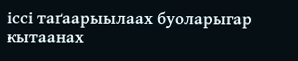іссі таґаарыылаах буоларыгар кытаанах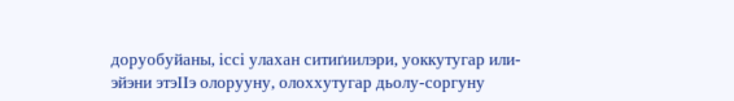доруобуйаны, іссі улахан ситиґиилэри, уоккутугар или-эйэни этэІІэ олорууну, олоххутугар дьолу-соргуну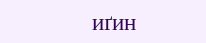иґин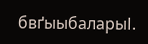бвґыыбаларыІ.